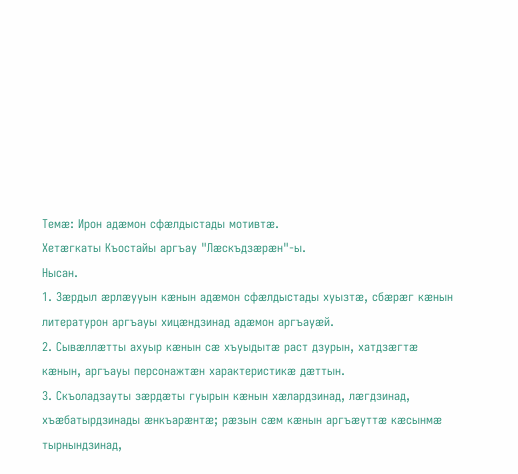Темæ: Ирон адæмон сфæлдыстады мотивтæ.
Хетæгкаты Къостайы аргъау "Лæскъдзæрæн"-ы.
Нысан.
1. Зæрдыл æрлæууын кæнын адæмон сфæлдыстады хуызтæ, сбæрæг кæнын литературон аргъауы хицæндзинад адæмон аргъауæй.
2. Сывæллæтты ахуыр кæнын сæ хъуыдытæ раст дзурын, хатдзæгтæ кæнын, аргъауы персонажтæн характеристикæ дæттын.
3. Скъоладзауты зæрдæты гуырын кæнын хæлардзинад, лæгдзинад, хъæбатырдзинады æнкъарæнтæ; рæзын сæм кæнын аргъæуттæ кæсынмæ тырнындзинад,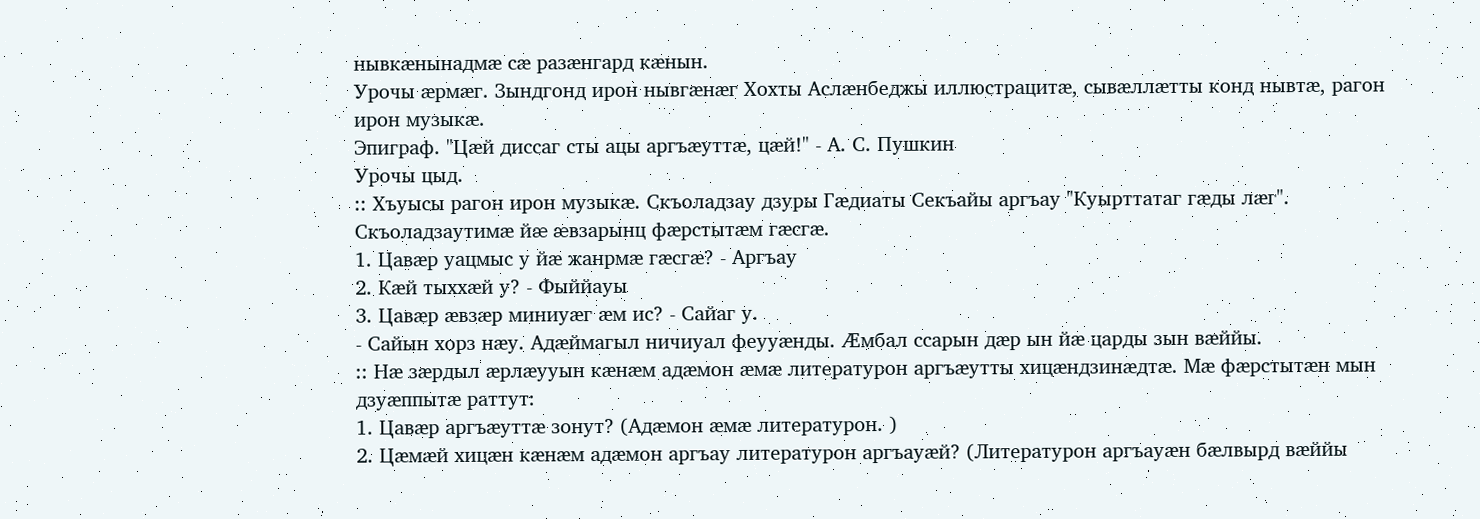нывкæнынадмæ сæ разæнгард кæнын.
Урочы æрмæг. Зындгонд ирон нывгæнæг Хохты Аслæнбеджы иллюстрацитæ, сывæллæтты конд нывтæ, рагон ирон музыкæ.
Эпиграф. "Цæй диссаг сты ацы аргъæуттæ, цæй!" - А. С. Пушкин
Урочы цыд.
:: Хъуысы рагон ирон музыкæ. Скъоладзау дзуры Гæдиаты Секъайы аргъау "Куырттатаг гæды лæг". Скъоладзаутимæ йæ æвзарынц фæрстытæм гæсгæ.
1. Цавæр уацмыс у йæ жанрмæ гæсгæ? - Аргъау
2. Кæй тыххæй у? - Фыййауы
3. Цавæр æвзæр миниуæг æм ис? - Сайаг у.
- Сайын хорз нæу. Адæймагыл ничиуал феууæнды. Æмбал ссарын дæр ын йæ царды зын вæййы.
:: Нæ зæрдыл æрлæууын кæнæм адæмон æмæ литературон аргъæутты хицæндзинæдтæ. Мæ фæрстытæн мын дзуæппытæ раттут:
1. Цавæр аргъæуттæ зонут? (Адæмон æмæ литературон. )
2. Цæмæй хицæн кæнæм адæмон аргъау литературон аргъауæй? (Литературон аргъауæн бæлвырд вæййы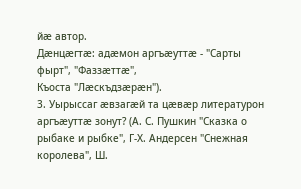йæ автор.
Дæнцæгтæ: адæмон аргъæуттæ - "Сарты фырт", "Фаззæттæ",
Къоста "Лæскъдзæрæн").
3. Уырыссаг æвзагæй та цæвæр литературон аргъæуттæ зонут? (А. С. Пушкин "Сказка о рыбаке и рыбке", Г-Х. Андерсен "Снежная королева", Ш.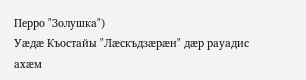Перро "Золушка")
Уæдæ Къостайы "Лæскъдзæрæн" дæр рауадис ахæм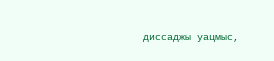диссаджы уацмыс,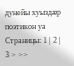дунейы хуыздæр поэтикон уа
Страницы: 1 | 2 | 3 > >>